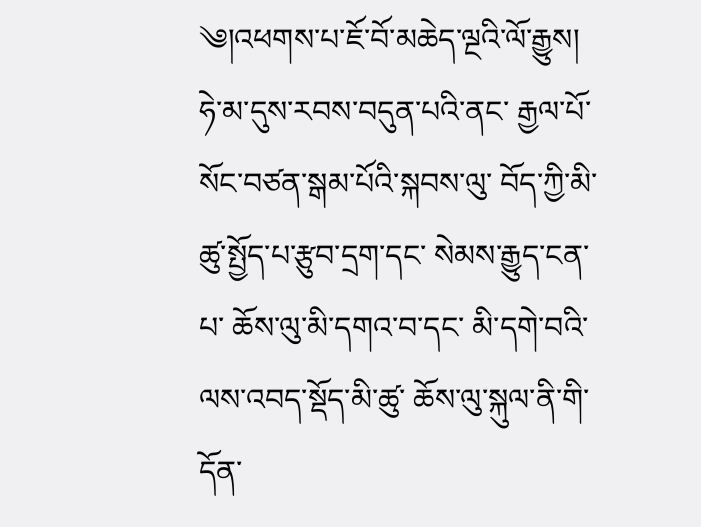༄།འཕགས་པ་ཇོ་བོ་མཆེད་ལྔའི་ལོ་རྒྱུས།
ཧེ་མ་དུས་རབས་བདུན་པའི་ནང་ རྒྱལ་པོ་སོང་བཙན་སྒམ་པོའི་སྐབས་ལུ་ བོད་ཀྱི་མི་ཚུ་སྤྱོད་པ་རྩུབ་དྲག་དང་ སེམས་རྒྱུད་ངན་པ་ ཆོས་ལུ་མི་དགའ་བ་དང་ མི་དགེ་བའི་ལས་འབད་སྡོད་མི་ཚུ་ ཆོས་ལུ་སྐུལ་ནི་གི་དོན་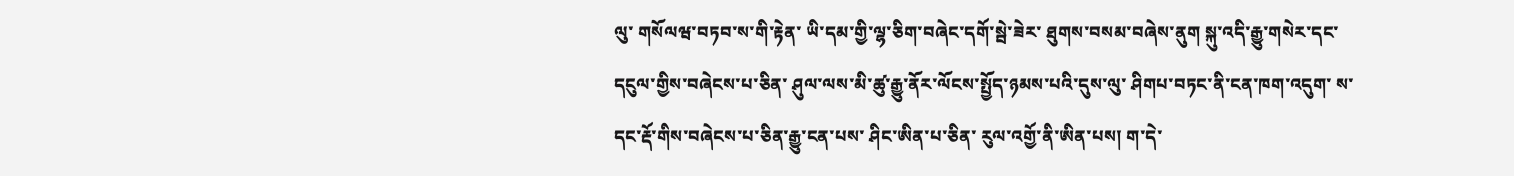ལུ་ གསོལཝ་བཏབ་ས་གི་རྟེན་ ཡི་དམ་གྱི་ལྷ་ཅིག་བཞེང་དགོ་སྦེ་ཟེར་ ཐུགས་བསམ་བཞེས་ནུག སྐུ་འདི་རྒྱུ་གསེར་དང་དངུལ་གྱིས་བཞེངས་པ་ཅིན་ ཤུལ་ལས་མི་ཚུ་རྒྱུ་ནོར་ལོངས་སྤྱོད་ཉམས་པའི་དུས་ལུ་ ཤིགཔ་བཏང་ནི་ངན་ཁག་འདུག་ ས་དང་རྡོ་གིས་བཞེངས་པ་ཅིན་རྒྱུ་ངན་པས་ ཤིང་ཨིན་པ་ཅིན་ རུལ་འགྱོ་ནི་ཨིན་པས། ག་དེ་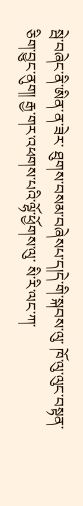སྦེ་བཞེང་ནི་ཨིན་ན་ཟེར་ ཐུགས་བསམ་བཞེསཔ་ད།དེ་གི་སྐབས་ལུ་ ཁོ་ལུ་ལུང་བསྟན་ཅིག་བྱུང་ནུག། རྒྱ་གར་འཕགས་པའི་ལྷོ་ཕྱོགས་ལུ་ སི་རི་ལང་ཀ་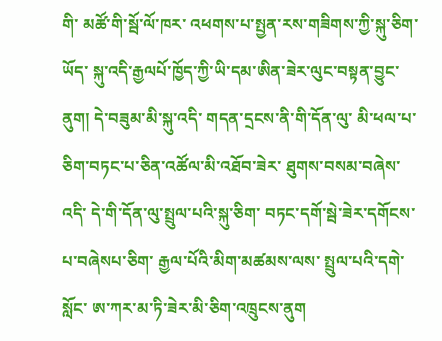གི་ མཚོ་གི་སྦོ་ལོ་ཁར་ འཕགས་པ་སྤྱན་རས་གཟིགས་ཀྱི་སྐུ་ཅིག་ཡོད་ སྐུ་འདི་རྒྱལཔོ་ཁྱོད་ཀྱི་ཡི་དམ་ཨིན་ཟེར་ལུང་བསྟན་བྱུང་ནུག། དེ་བཟུམ་མི་སྐུ་འདི་ གདན་དྲངས་ནི་གི་དོན་ལུ་ མི་ཕལ་པ་ཅིག་བཏང་པ་ཅིན་འཚོལ་མི་འཐོབ་ཟེར་ ཐུགས་བསམ་བཞེས་འདི་ དེ་གི་དོན་ལུ་སྤྲུལ་པའི་སྐུ་ཅིག་ བཏང་དགོ་སྦེ་ཟེར་དགོངས་པ་བཞེསཔ་ཅིག་ རྒྱལ་པོའི་མིག་མཚམས་ལས་ སྤྲུལ་པའི་དགེ་སློང་ ཨ་ཀར་མ་ཏི་ཟེར་མི་ཅིག་འཁྲུངས་ནུག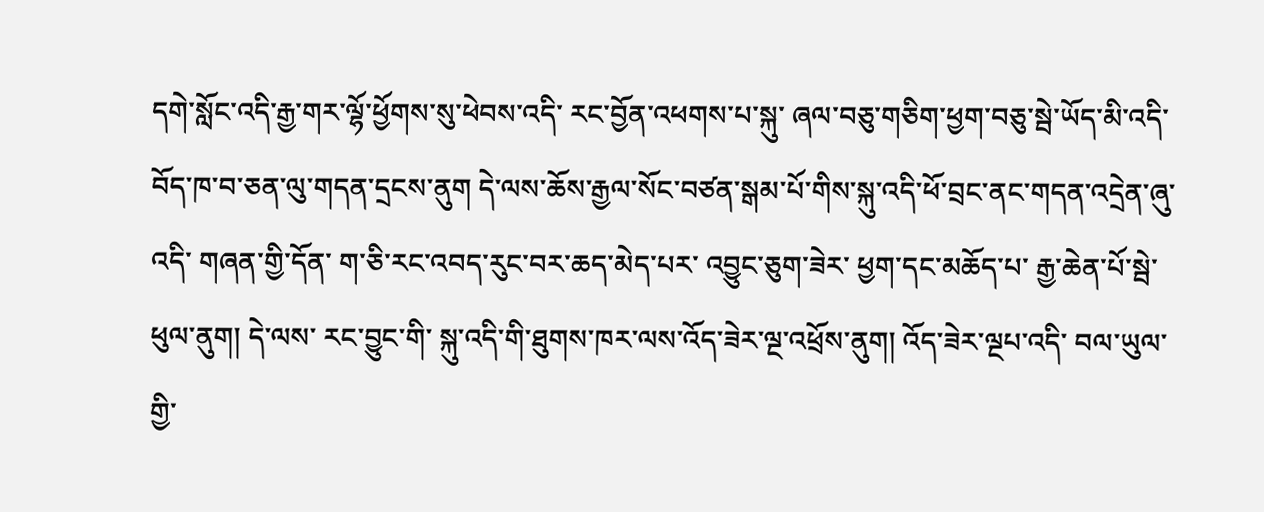དགེ་སློང་འདི་རྒྱ་གར་ལྷོ་ཕྱོགས་སུ་ཕེབས་འདི་ རང་བྱོན་འཕགས་པ་སྐུ་ ཞལ་བཅུ་གཅིག་ཕྱག་བཅུ་སྦེ་ཡོད་མི་འདི་ བོད་ཁ་བ་ཅན་ལུ་གདན་དྲངས་ནུག དེ་ལས་ཆོས་རྒྱལ་སོང་བཙན་སྒམ་པོ་གིས་སྐུ་འདི་ཕོ་བྲང་ནང་གདན་འདྲེན་ཞུ་འདི་ གཞན་གྱི་དོན་ ག་ཅི་རང་འབད་རུང་བར་ཆད་མེད་པར་ འབྱུང་ཅུག་ཟེར་ ཕྱག་དང་མཆོད་པ་ རྒྱ་ཆེན་པོ་སྦེ་ཕུལ་ནུག། དེ་ལས་ རང་བྱུང་གི་ སྐུ་འདི་གི་ཐུགས་ཁར་ལས་འོད་ཟེར་ལྔ་འཕྲོས་ནུག། འོད་ཟེར་ལྔཔ་འདི་ བལ་ཡུལ་གྱི་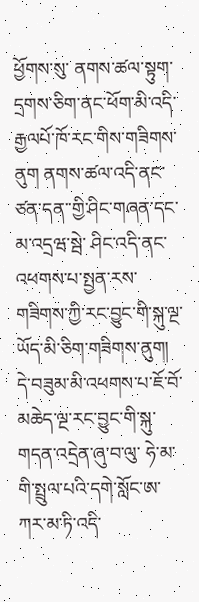ཕྱོགས་སུ་ ནགས་ཚལ་སྟུག་དྲགས་ཅིག་ནང་ཕོག་མི་འདི་ རྒྱལཔོ་ཁོ་རང་གིས་གཟིགས་ནུག ནགས་ཚལ་འདི་ནང་ ཙན་དན་་གྱི་ཤིང་གཞན་དང་མ་འདྲཝ་སྦེ་ ཤིང་འདི་ནང་འཕགས་པ་སྤྱན་རས་གཟིགས་ཀྱི་རང་བྱུང་གི་སྐུ་ལྔ་ཡོད་མི་ཅིག་གཟིགས་ནུག། དེ་བཟུམ་མི་འཕགས་པ་ཇོ་བོ་མཆེད་ལྔ་རང་བྱུང་གི་སྐུ་ གདན་འདྲེན་ཞུ་བ་ལུ་ ཧེ་མ་གི་སྤྲུལ་པའི་དགེ་སློང་ཨ་ཀར་མ་ཏི་འདི་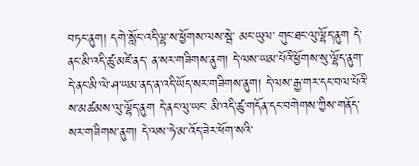བཏང་ནུག། དགེ་སློང་འདི་ལྷ་ས་ཕྱོགས་ལས་སྦེ་ མང་ཡུལ་ གུང་ཐང་ལུ་ལྷོད་ནུག དེ་ནང་མི་འདི་ཚུ་མཛེ་ནད་ ན་སར་གཟིགས་ནུག། དེ་ལས་ཡམ་པོའི་ཕྱོགས་སུ་ལྷོད་ནུག་ དེ་ནང་མི་ལེ་ཤ་ཡམ་ནད་ན་འདི་ཡོད་སར་གཟིགས་ནུག། དེ་ལས་རྒྱ་གར་དང་བལ་པོའི་ས་མཚམས་ལུ་ལྷོད་ནུག དེ་ནང་ལུ་ཡང་ མི་འདི་ཚུ་གདོན་དང་བགེགས་ཀྱིས་གནོད་སར་གཟིགས་ནུག། དེ་ལས་ཧེ་མ་འོད་ཟེར་ཕོག་སའི་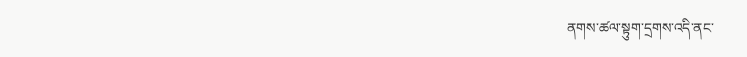ནགས་ཚལ་སྟུག་དྲགས་འདི་ནང་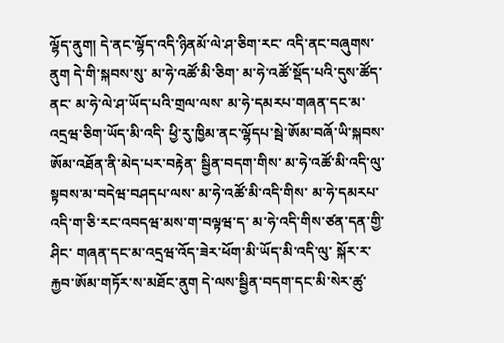ལྷོད་ནུག། དེ་ནང་ལྷོད་འདི་ཉིནམོ་ལེ་ཤ་ཅིག་རང་ འདི་ནང་བཞུགས་ནུག དེ་གི་སྐབས་སུ་ མ་ཧེ་འཚོ་མི་ཅིག་ མ་ཧེ་འཚོ་སྡོད་པའི་དུས་ཚོད་ནང་ མ་ཧེ་ལེ་ཤ་ཡོད་པའི་གྲལ་ལས་ མ་ཧེ་དམརཔ་གཞན་དང་མ་འདྲཝ་ཅིག་ཡོད་མི་འདི་ ཕྱི་རུ་ཁྱིམ་ནང་ལྷོདཔ་སྦེ་ཨོམ་བཞོ་ཡི་སྐབས་ ཨོམ་འཐོན་ནི་མེད་པར་བརྟེན་ སྦྱིན་བདག་གིས་ མ་ཧེ་འཚོ་མི་འདི་ལུ་སྟབས་མ་བདེཝ་བཤདཔ་ལས་ མ་ཧེ་འཚོ་མི་འདི་གིས་ མ་ཧེ་དམརཔ་འདི་ག་ཅི་རང་འབདཝ་མས་ག་བལྟཝ་ད་ མ་ཧེ་འདི་གིས་ཙན་དན་གྱི་ཤིང་ གཞན་དང་མ་འདྲཝ་འོད་ཟེར་ཕོག་མི་ཡོད་མི་འདི་ལུ་ སྐོར་ར་རྐྱབ་ཨོམ་གཏོར་ས་མཐོང་ནུག དེ་ལས་སྦྱིན་བདག་དང་མི་སེར་ཚུ་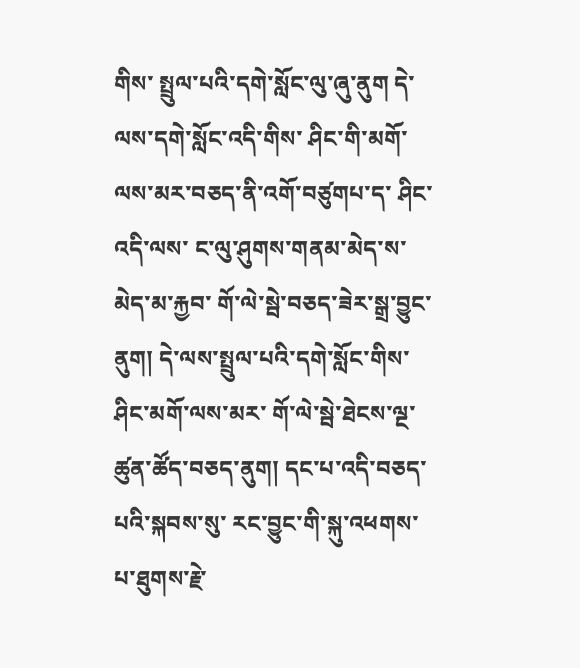གིས་ སྤྲུལ་པའི་དགེ་སློང་ལུ་ཞུ་ནུག དེ་ལས་དགེ་སློང་འདི་གིས་ ཤིང་གི་མགོ་ལས་མར་བཅད་ནི་འགོ་བཙུགཔ་ད་ ཤིང་འདི་ལས་ ང་ལུ་ཤུགས་གནམ་མེད་ས་མེད་མ་རྐྱབ་ གོ་ལེ་སྦེ་བཅད་ཟེར་སྒྲ་བྱུང་ནུག། དེ་ལས་སྤྲུལ་པའི་དགེ་སློང་གིས་ ཤིང་མགོ་ལས་མར་ གོ་ལེ་སྦེ་ཐེངས་ལྔ་ཚུན་ཚོད་བཅད་ནུག། དང་པ་འདི་བཅད་པའི་སྐབས་སུ་ རང་བྱུང་གི་སྐུ་འཕགས་པ་ཐུགས་རྗེ་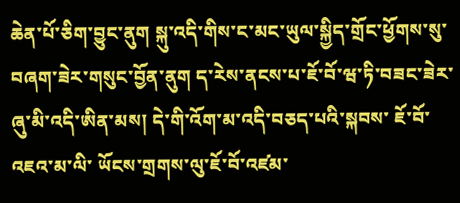ཆེན་པོ་ཅིག་བྱུང་ནུག སྐུ་འདི་གིས་ང་མང་ཡུལ་སྐྱིད་གྲོང་ཕྱོགས་སུ་བཞག་ཟེར་གསུང་བྱོན་ནུག ད་རེས་ནངས་པ་ཇོ་བོ་ཝ་ཏི་བཟང་ཟེར་ཞུ་མི་འདི་ཨིན་མས། དེ་གི་འོག་མ་འདི་བཅད་པའི་སྐབས་ ཇོ་བོ་འཇའ་མ་ལི་ ཡོངས་གྲགས་ལུ་ཇོ་བོ་འཛམ་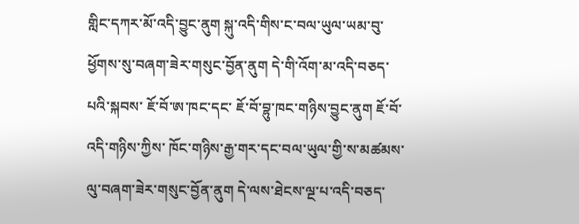གླིང་དཀར་མོ་འདི་བྱུང་ནུག སྐུ་འདི་གིས་ང་བལ་ཡུལ་ཡམ་བུ་ཕྱོགས་སུ་བཞག་ཟེར་གསུང་བྱོན་ནུག དེ་གི་འོག་མ་འདི་བཅད་པའི་སྐབས་ ཇོ་བོ་ཨ་ཁང་དང་ ཇོ་བོ་བྷུ་ཁང་གཉིས་བྱུང་ནུག ཇོ་བོ་འདི་གཉིས་ཀྱིས་ ཁོང་གཉིས་རྒྱ་གར་དང་བལ་ཡུལ་གྱི་ས་མཚམས་ལུ་བཞག་ཟེར་གསུང་བྱོན་ནུག དེ་ལས་ཐེངས་ལྔ་པ་འདི་བཅད་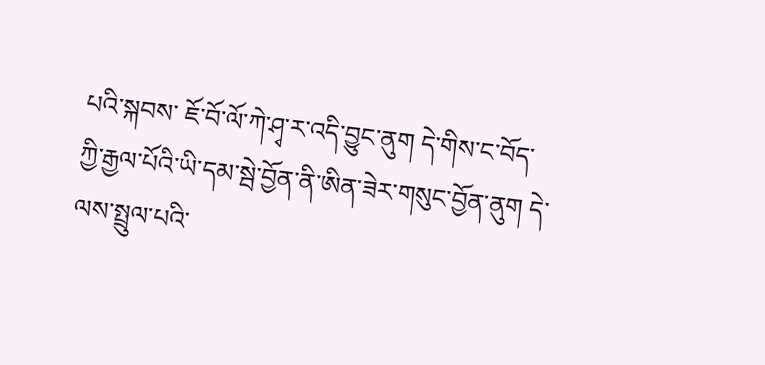པའི་སྐབས་ ཇོ་བོ་ལོ་ཀེ་ཤྭ་ར་འདི་བྱུང་ནུག དེ་གིས་ང་བོད་ཀྱི་རྒྱལ་པོའི་ཡི་དམ་སྦེ་བྱོན་ནི་ཨིན་ཟེར་གསུང་བྱོན་ནུག དེ་ལས་སྤྲུལ་པའི་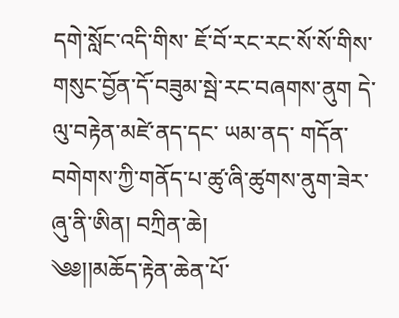དགེ་སློང་འདི་གིས་ ཇོ་བོ་རང་རང་སོ་སོ་གིས་གསུང་བྱོན་དོ་བཟུམ་སྦེ་རང་བཞགས་ནུག དེ་ལུ་བརྟེན་མཛེ་ནད་དང་ ཡམ་ནད་ གདོན་བགེགས་ཀྱི་གནོད་པ་ཚུ་ཞི་ཚུགས་ནུག་ཟེར་ཞུ་ནི་ཨིན། བཀྲིན་ཆེ།
༄༅།།མཆོད་རྟེན་ཆེན་པོ་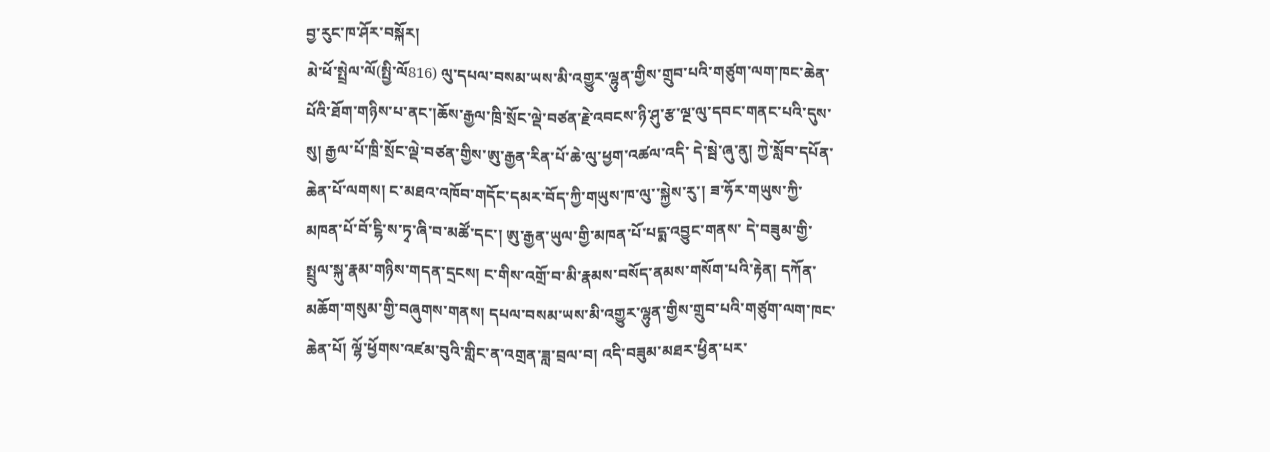བྱ་རུང་ཁ་ཤོར་བསྐོར།
མེ་ཕོ་སྤྲེལ་ལོ(སྤྱི་ལོ816) ལུ་དཔལ་བསམ་ཡས་མི་འགྱུར་ལྷུན་གྱིས་གྲུབ་པའི་གཙུག་ལག་ཁང་ཆེན་པོའི་ཐོག་གཉིས་པ་ནང་།ཆོས་རྒྱལ་ཁྲི་སྲོང་ལྡེ་བཙན་རྗེ་འབངས་ཉི་ཤུ་རྩ་ལྔ་ལུ་དབང་གནང་པའི་དུས་སུ། རྒྱལ་པོ་ཁྲི་སྲོང་ལྡེ་བཙན་གྱིས་ཨུ་རྒྱན་རིན་པོ་ཆེ་ལུ་ཕྱག་འཚལ་འདི་ དེ་སྦེ་ཞུ་ནུ། ཀྱེ་སློབ་དཔོན་ཆེན་པོ་ལགས། ང་མཐའ་འཁོབ་གདོང་དམར་བོད་ཀྱི་གཡུས་ཁ་ལུ་་སྐྱེས་རུ་། ཟ་ཧོར་གཡུས་ཀྱི་མཁན་པོ་བོ་ངྷི་ས་ཏྭ་ཞི་བ་མཚོ་དང་། ཨུ་རྒྱན་ཡུལ་གྱི་མཁན་པོ་པདྨ་འབྱུང་གནས་ དེ་བཟུམ་གྱི་སྤྲུལ་སྐུ་རྣམ་གཉིས་གདན་དྲངས། ང་གིས་འགྲོ་བ་མི་རྣམས་བསོད་ནམས་གསོག་པའི་རྟེན། དཀོན་མཆོག་གསུམ་གྱི་བཞུགས་གནས། དཔལ་བསམ་ཡས་མི་འགྱུར་ལྷུན་གྱིས་གྲུབ་པའི་གཙུག་ལག་ཁང་ཆེན་པོ། ལྷོ་ཕྱོགས་འཛམ་བུའི་གླིང་ན་འགྲན་ཟླ་བྲལ་བ། འདི་བཟུམ་མཐར་ཕྱིན་པར་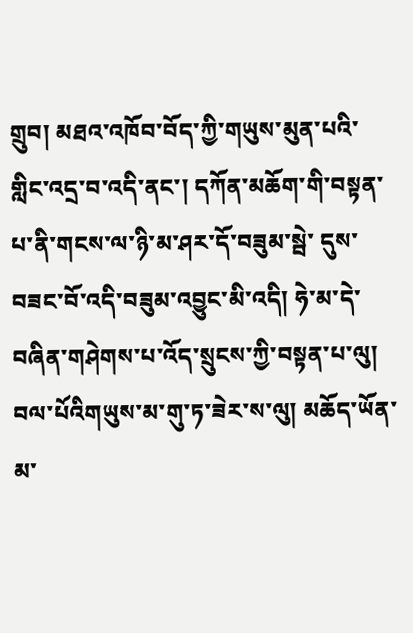གྲུབ། མཐའ་འཁོབ་བོད་ཀྱི་གཡུས་མུན་པའི་གླིང་འདྲ་བ་འདི་ནང་། དཀོན་མཆོག་གི་བསྟན་པ་ནི་གངས་ལ་ཉི་མ་ཤར་དོ་བཟུམ་སྦེ་ དུས་བཟང་བོ་འདི་བཟུམ་འབྱུང་མི་འདི། ཧེ་མ་དེ་བཞིན་གཤེགས་པ་འོད་སྲུངས་ཀྱི་བསྟན་པ་ལུ། བལ་པོའིགཡུས་མ་གུ་ཏ་ཟེར་ས་ལུ། མཆོད་ཡོན་མ་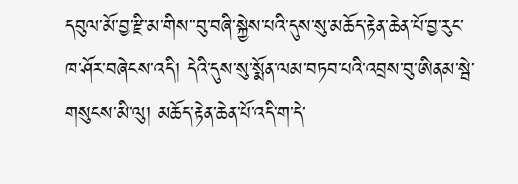དབུལ་མོ་བྱ་རྫི་མ་གིས་་བུ་བཞི་སྐྱེས་པའི་དུས་སུ་མཆོད་རྟེན་ཆེན་པོ་བྱ་རུང་ཁ་ཤོར་བཞེངས་འདི། དེའི་དུས་སུ་སྨོན་ལམ་བཏབ་པའི་འབྲས་བུ་ཨིནམ་སྦེ་གསུངས་མི་ལུ། མཆོད་རྟེན་ཆེན་པོ་འདི་ག་དེ་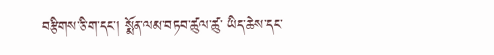བརྩིགས་ཅི་ག་དང་། སྨོན་ལམ་བཏབ་ཚུལ་ཚུ་ ཡིད་ཆེས་དང་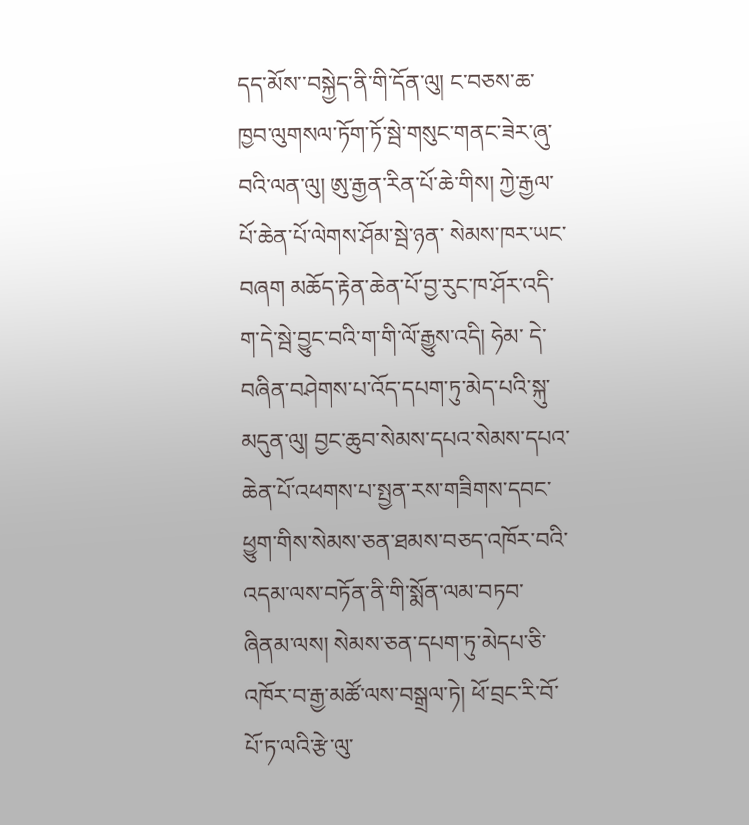དད་མོས་་བསྐྱེད་ནི་གི་དོན་ལུ། ང་བཅས་ཆ་ཁྱབ་ལུགསལ་ཏོག་ཏོ་སྦེ་གསུང་གནང་ཟེར་ཞུ་བའི་ལན་ལུ། ཨུ་རྒྱན་རིན་པོ་ཆེ་གིས། ཀྱེ་རྒྱལ་པོ་ཆེན་པོ་ལེགས་ཤོམ་སྦེ་ཉན་ སེམས་ཁར་ཡང་བཞག མཆོད་རྟེན་ཆེན་པོ་བྱ་རུང་ཁ་ཤོར་འདི་ག་དེ་སྦེ་བྱུང་བའི་ག་གི་ལོ་རྒྱུས་འདི། ཧེམ་ དེ་བཞིན་བཤེགས་པ་འོད་དཔག་ཏུ་མེད་པའི་སྐུ་མདུན་ལུ། བྱང་ཆུབ་སེམས་དཔའ་སེམས་དཔའ་ཆེན་པོ་འཕགས་པ་སྤྱན་རས་གཟིགས་དབང་ཕྱུག་གིས་སེམས་ཅན་ཐམས་བཅད་འཁོར་བའི་འདམ་ལས་བཏོན་ནི་གི་སྨོན་ལམ་བཏབ་ཞིནམ་ལས། སེམས་ཅན་དཔག་ཏུ་མེདཔ་ཅི་འཁོར་བ་རྒྱ་མཚོ་ལས་བསྒྲལ་ཏེ། ཕོ་བྲང་རི་བོ་པོ་ཏ་ལའི་རྩེ་ལུ་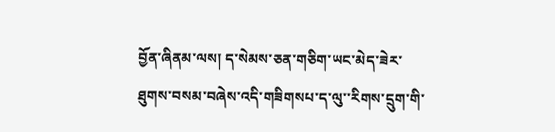བྱོན་ཞིནམ་ལས། ད་སེམས་ཅན་གཅིག་ཡང་མེད་ཟེར་ཐུགས་བསམ་བཞེས་འདི་གཟིགསཔ་ད་ལུ་་རིགས་དྲུག་གི་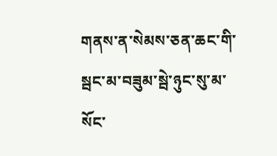གནས་ན་སེམས་ཅན་ཆང་གི་སྦང་མ་བཟུམ་སྦེ་ཉུང་སུ་མ་སོང་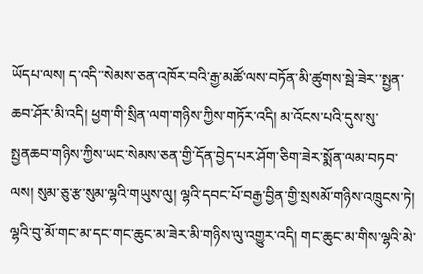ཡོདཔ་ལས། ད་འདི་་སེམས་ཅན་འཁོར་བའི་རྒྱ་མཚོ་ལས་བཏོན་མི་ཚུགས་སྦེ་ཟེར་་སྤྱན་ཆབ་ཤོར་མི་འདི། ཕྱག་གི་སྲིན་ལག་གཉིས་ཀྱིས་གཏོར་འདི། མ་འོངས་པའི་དུས་སུ་སྤྱནཆབ་གཉིས་ཀྱིས་ཡང་སེམས་ཅན་གྱི་དོན་བྱེད་པར་ཤོག་ཅིག་ཟེར་སྨོན་ལམ་བཏབ་ལས། སུམ་ཅུ་རྩ་སུམ་ལྷའི་གཡུས་ལུ། ལྷའི་དབང་པོ་བརྒྱ་བྱིན་གྱི་སྲསམོ་གཉིས་འཁྲུངས་ཏེ། ལྷའི་བུ་མོ་གང་མ་དང་གང་ཆུང་མ་ཟེར་མི་གཉིས་ལུ་འགྱུར་འདི། གང་ཆུང་མ་གིས་ལྷའི་མེ་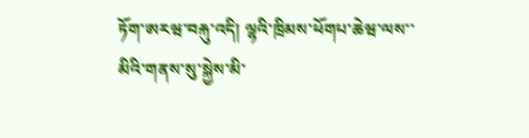ཏོག་ཨརཝ་བརྐུ་འདི། ལྷའི་ཁྲིམས་ཕོགཔ་ཆེཝ་ལས་་མིའི་གནས་སུ་སྐྱེས་མི་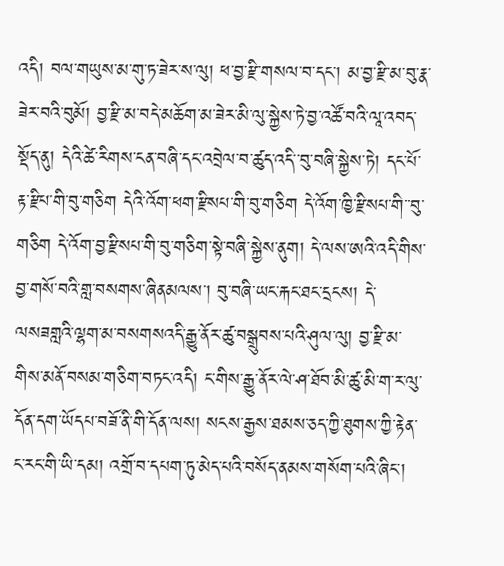འདི། བལ་གཡུས་མ་གུ་ཏ་ཟེར་ས་ལུ། ཕ་བྱ་རྫི་གསལ་བ་དང་། མ་བྱ་རྫི་མ་བུ་རྣ་ཟེར་བའི་བུམོ། བྱ་རྫི་མ་བདེ་མཆོག་མ་ཟེར་མི་ལུ་སྐྱེས་ཏེ་བྱ་འཚོ་བའི་ལཱ་འབད་སྡོད་ནུ། དེའི་ཚེ་རིགས་ངན་བཞི་དང་འབྲེལ་བ་ཚུད་འདི་་བུ་བཞི་སྐྱེས་ཏེ། དང་པོ་རྟ་རྫིཔ་གི་བུ་གཅིག དེའི་འོག་ཕག་རྫིསཔ་གི་བུ་གཅིག དེ་འོག་ཁྱི་རྫིསཔ་གི་་བུ་གཅིག དེ་འོག་བྱ་རྫིསཔ་གི་བུ་གཅིག་སྟེ་བཞི་སྐྱེས་ནུག། དེ་ལས་ཨའི་འདི་གིས་བྱ་གསོ་བའི་གླ་བསགས་ཞིནམལས་། བུ་བཞི་ཡང་རྐང་ཐང་དྲངས། དེ་ལསཟགླའི་ལྷག་མ་བསགསའདི་རྒྱུ་ནོར་ཚུ་བསྒྲུབས་པའི་ཤུལ་ལུ། བྱ་རྫི་མ་གིས་མནོ་བསམ་གཅིག་བཏང་འདི། ང་གིས་རྒྱུ་ནོར་ལེ་ཤ་ཐོབ་མི་ཚུ་མི་ག་ར་ལུ་དོན་དག་ཡོདཔ་བཟོ་ནི་གི་དོན་ལས། སངས་རྒྱས་ཐམས་ཅད་ཀྱི་ཐུགས་ཀྱི་རྟེན་ང་རང་གི་ཡི་དམ། འགྲོ་བ་དཔག་ཏུ་མེད་པའི་བསོད་ནམས་གསོག་པའི་ཞིང་།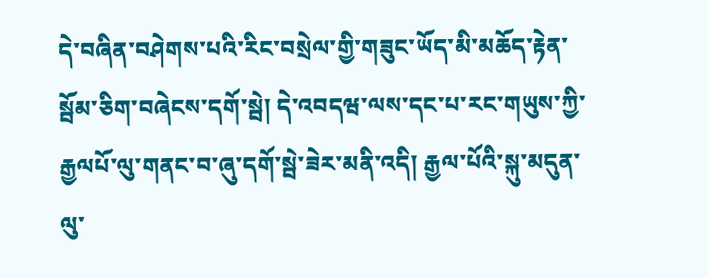དེ་བཞིན་བཤེགས་པའི་རིང་བསྲེལ་གྱི་གཟུང་ཡོད་མི་མཆོད་རྟེན་སྦོམ་ཅིག་བཞེངས་དགོ་སྦེ། དེ་འབདཝ་ལས་དང་པ་རང་གཡུས་ཀྱི་རྒྱལཔོ་ལུ་གནང་བ་ཞུ་དགོ་སྦེ་ཟེར་མནི་འདི། རྒྱལ་པོའི་སྐུ་མདུན་ལུ་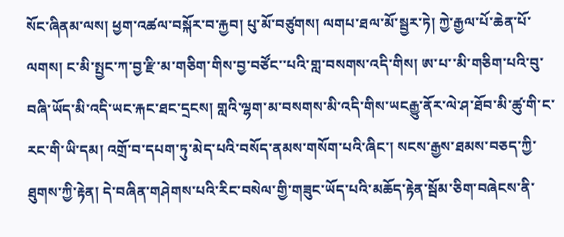སོང་ཞིནམ་ལས། ཕྱག་འཚལ་བསྐོར་བ་རྐྱབ། པུ་མོ་བཙུགས། ལགཔ་ཐལ་མོ་སྦྱར་ཏེ། ཀྱེ་རྒྱལ་པོ་ཆེན་པོ་ལགས། ང་མི་སྤྱང་ཀ་བྱ་རྫི་མ་གཅིག་གིས་བྱ་བཙོང་་པའི་གླ་བསགས་འདི་གིས། ཨ་པ་་མི་གཅིག་པའི་བུ་བཞི་ཡོད་མི་འདི་ཡང་རྐང་ཐང་དྲངས། གླའི་ལྷག་མ་བསགས་མི་འདི་གིས་ཡངརྒྱུ་ནོར་ལེ་ཤ་ཐོབ་མི་ཚུ་གི་ང་རང་གི་ཡི་དམ། འགྲོ་བ་དཔག་ཏུ་མེད་པའི་བསོད་ནམས་གསོག་པའི་ཞིང་། སངས་རྒྱས་ཐམས་བཅད་ཀྱི་ཐུགས་ཀྱི་རྟེན། དེ་བཞིན་གཤེགས་པའི་རིང་བསེལ་གྱི་གཟུང་ཡོད་པའི་མཆོད་རྟེན་སྦོམ་ཅིག་བཞེངས་ནི་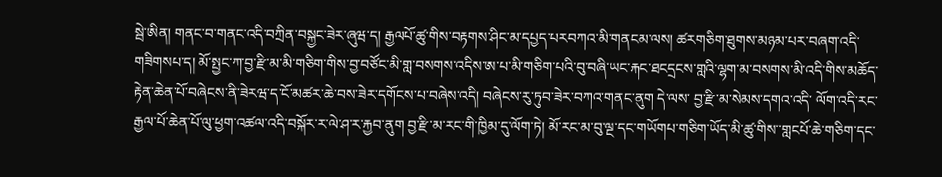སྦེ་ཨིན། གནང་བ་གནང་འདི་བཀྲིན་བསྐྱང་ཟེར་ཞུཝ་ད། རྒྱལཔོ་ཚུ་གིས་བརྟགས་ཤིང་མ་དཔྱད་པརབཀའ་མི་གནངམ་ལས། ཚརགཅིག་ཐུགས་མཉམ་པར་བཞག་འདི་གཟིགསཔ་ད། མོ་སྤྱང་ཀ་བྱ་རྫི་མ་མི་གཅིག་གིས་བྱ་བཙོང་མི་གླ་བསགས་འདིས་ཨ་པ་མི་གཅིག་པའི་བུ་བཞི་ཡང་རྐང་ཐངདྲངས་གླའི་ལྷག་མ་བསགས་མི་འདི་གིས་མཆོད་རྟེན་ཆེན་པོ་བཞེངས་ནི་ཟེརཝ་ད་ངོ་མཚར་ཆེ་བས་ཟེར་དགོངས་པ་བཞེས་འདི། བཞེངས་རུ་ཏུབ་ཟེར་བཀའ་གནང་ནུག དེ་ལས་ བྱ་རྫི་མ་སེམས་དགའ་འདི་ ལོག་འདི་རང་རྒྱལ་པོ་ཆེན་པོ་ལུ་ཕྱག་འཚལ་འདི་བསྐོར་ར་ལེ་ཤ་ར་རྐྱབ་ནུག བྱ་རྫི་མ་རང་གི་ཁྱིམ་དུ་ལོག་ཏེ། མོ་རང་མ་བུ་ལྔ་དང་གཡོགཔ་གཅིག་ཡོད་མི་ཚུ་གིས་་གླངཔོ་ཆེ་གཅིག་དང་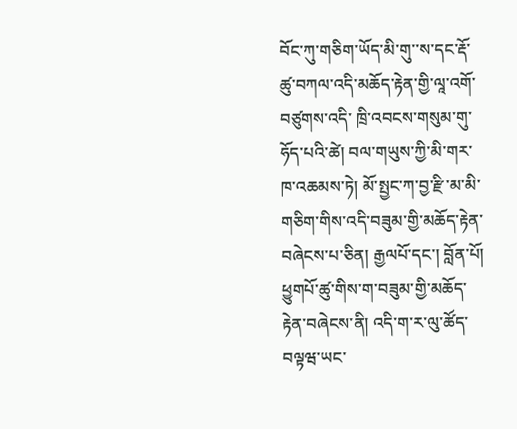བོང་ཀུ་གཅིག་ཡོད་མི་གུ་་ས་དང་རྡོ་ཚུ་བཀལ་འདི་མཆོད་རྟེན་གྱི་ལཱ་འགོ་བཙུགས་འདི་ ཁྲི་འབངས་གསུམ་གུ་ཧོད་པའི་ཚེ། བལ་གཡུས་ཀྱི་མི་གར་ཁ་འཆམས་ཏེ། མོ་སྤྱང་ཀ་བྱ་རྫི་མ་མི་གཅིག་གིས་འདི་བཟུམ་གྱི་མཆོད་རྟེན་བཞེངས་པ་ཅིན། རྒྱལཔོ་དང་། བློན་པོ། ཕྱུགཔོ་ཚུ་གིས་ག་བཟུམ་གྱི་མཆོད་རྟེན་བཞེངས་ནི། འདི་ག་ར་ལུ་ཚོད་བལྟཝ་ཡང་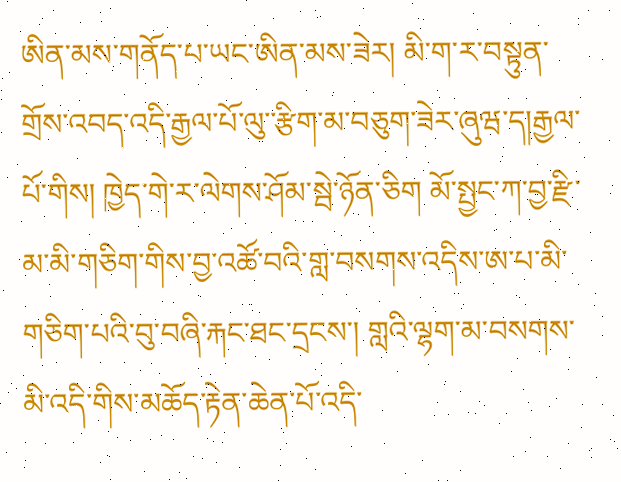ཨིན་མས་གནོད་པ་ཡང་ཨིན་མས་ཟེར། མི་ག་ར་བསྟུན་གྲོས་འབད་འདི་རྒྱལ་པོ་ལུ་་རྩིག་མ་བཅུག་ཟེར་ཞུཝ་ད།རྒྱལ་པོ་གིས། ཁྱེད་གེ་ར་ལེགས་ཤོམ་སྦེ་ཉོན་ཅིག མོ་སྤྱང་ཀ་བྱ་རྫི་མ་མི་གཅིག་གིས་བྱ་འཚོ་བའི་གླ་བསགས་འདིས་ཨ་པ་མི་གཅིག་པའི་བུ་བཞི་རྐང་ཐང་དྲངས་། གླའི་ལྷག་མ་བསགས་མི་འདི་གིས་མཆོད་རྟེན་ཆེན་པོ་འདི་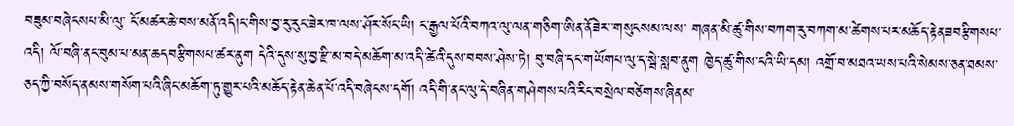བཟུམ་བཞེངསཔ་མི་ལུ་ ངོ་མཚར་ཆེ་བས་མནོ་འདི།ང་གིས་བྱ་རུ་རུང་ཟེར་ཁ་ལས་ཤོར་སོང་ཡི། ང་རྒྱལ་པོའི་བཀའ་ལུ་ལན་གཅིག་ཨིན་ནོཟེར་་གསུངསམ་ལས་ གཞན་མི་ཚུ་གིས་བཀག་རུ་བཀག་མ་ཚེགས་པར་མཆོད་རྟེནཟབརྩིགསཔ་འདི། ལོ་བཞི་ནང་བུམ་པ་མན་ཆདབརྩིགསཔ་ཚར་ནུག དེའི་དུས་སུ་བྱ་རྫི་མ་བདེ་མཆོག་མ་འདི་་ཚེའི་དུས་བབས་ཤེས་ཏེ། བུ་བཞི་དང་གཡོགཔ་ལུ་ད་སྦེ་སླབ་ནུག ཁྱེད་ཚུ་གིས་ངའི་ཡི་དམ། འགྲོ་བ་མཐའ་ཡས་པའི་སེམས་ཅན་ཐམས་ཅད་ཀྱི་བསོད་ནམས་གསོག་པའི་ཞིང་མཆོག་ཏུ་གྱུར་པའི་མཆོད་རྟེན་ཆེན་པོ་འདི་བཞེངས་དགོ། འདི་གི་ནང་ལུ་དེ་བཞིན་གཤེགས་པའི་རིང་བསྲེལ་བཙེགས་ཞིནམ་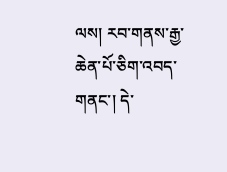ལས། རབ་གནས་རྒྱ་ཆེན་པོ་ཅིག་འབད་གནང་། དེ་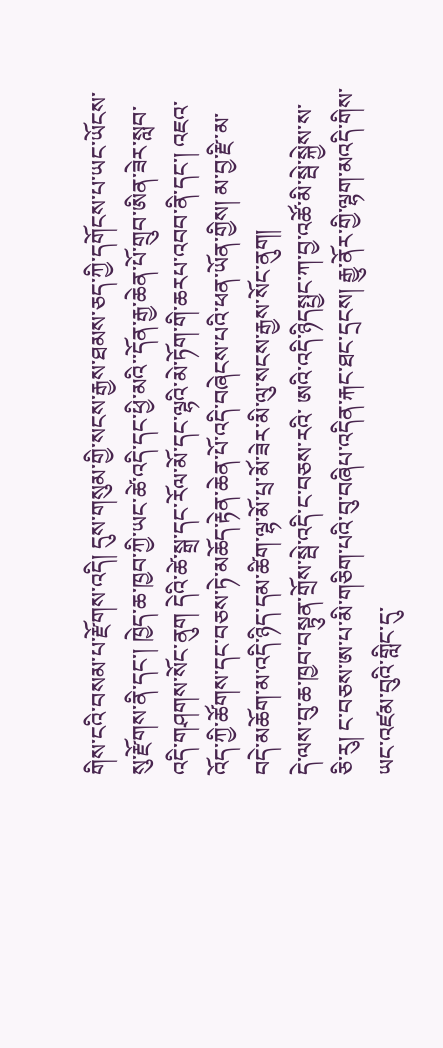གིས་ངའི་བསམ་པ་རྫོགས་འདི། དུས་གསུམ་གྱི་སངས་རྒྱས་ཐམས་ཅད་ཀྱི་དགོངས་པ་ཡང་ཡོངས་སུ་རྫོགས་ནི་དང་། ཁྱེད་ཆ་ཁྱབ་ཀྱི་ཡང་ཚེ་འདི་དང་ཕྱི་མའི་་དོན་རྒྱ་ཆེན་པོ་གྲུབ་ཨིན་ཟེར་སླབ་འདི་གཤགས་སོང་ནུག དེའི་ཚེ་སྒྲ་དང་རོལ་མོ་དང་ལྷའི་མེ་ཏོག་གི་ཆརཔ་འབབ་ནི་དང་། འཇའ་འོད་ཀྱི་ཚོགས་དང་བཅས་ཏེ་མཆོད་རྟེན་ཆེན་པོ་འདི་བཞེངས་པའི་ཕན་ཡོན་གྱིས། མ་བྱ་རྫི་མ་བདེ་མཆོག་མ་འདི་ཉིད་དམ་ཚིག་ལྷ་མོ་པྲ་མོ་ཟེར་མི་ལུ་སངས་རྒྱས་སོང་ནུག།
དེ་ལས་བུ་ཆ་ཁྱབ་བསྟུན་གྲོས་སྦེ་འདི་ང་བཅས་རའི་ ཨའི་འདི་ཉིདསྤྱང་ཀ་བྱ་འཚོ་མི་སྦེ་སྐྱེས་ས་ཅི་རུ། ང་བཅས་ཨ་པ་མི་གཅིག་པའི་བུ་བཞིཔ་འདིན་རྐང་ཐང་དྲངས། རྒྱུ་ནོར་གྱི་ལྷག་མའདི་གིས་ཡང་འཛམ་བུའི་གླིང་དུ་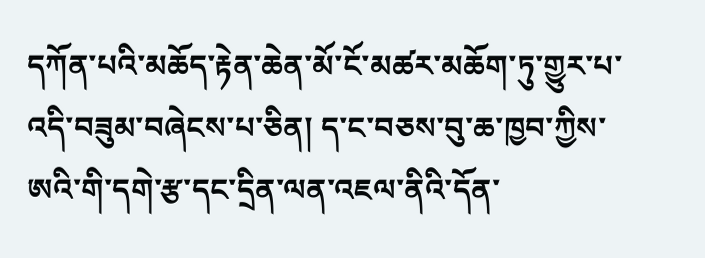དཀོན་པའི་མཆོད་རྟེན་ཆེན་མོ་ངོ་མཚར་མཆོག་ཏུ་གྱུར་པ་འདི་བཟུམ་བཞེངས་པ་ཅིན། ད་ང་བཅས་བུ་ཆ་ཁྱབ་ཀྱིས་ཨའི་གི་དགེ་རྩ་དང་དྲིན་ལན་འཇལ་ནིའི་དོན་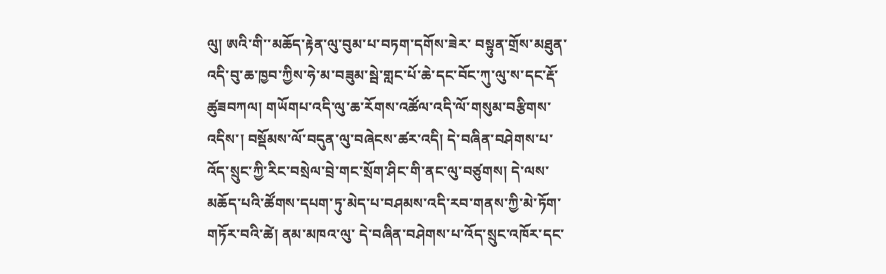ལུ། ཨའི་གི་་མཆོད་རྟེན་ལུ་བུམ་པ་བཏག་དགོས་ཟེར་ བསྟུན་གྲོས་མཐུན་འདི་བུ་ཆ་ཁྱབ་ཀྱིས་ཧེ་མ་བཟུམ་སྦེ་གླང་པོ་ཆེ་དང་བོང་ཀུ་ལུ་ས་དང་རྡོ་ཚུཟབཀལ། གཡོགཔ་འདི་ལུ་ཆ་རོགས་འཚོལ་འདི་ལོ་གསུམ་བརྩིགས་འདིས་། བསྡོམས་ལོ་བདུན་ལུ་བཞེངས་ཚར་འདི། དེ་བཞིན་བཤེགས་པ་འོད་སྲུང་ཀྱི་རིང་བསྲེལ་བྲེ་གང་སྲོག་ཤིང་གི་ནང་ལུ་བཙུགས། དེ་ལས་མཆོད་པའི་ཚོགས་དཔག་ཏུ་མེད་པ་བཤམས་འདི་རབ་གནས་ཀྱི་མེ་ཏོག་གཏོར་བའི་ཚེ། ནམ་མཁའ་ལུ་ དེ་བཞིན་བཤེགས་པ་འོད་སྲུང་འཁོར་དང་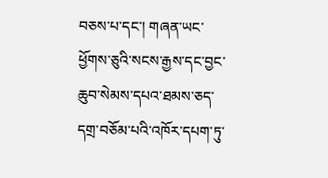བཅས་པ་དང་། གཞན་ཡང་ཕྱོགས་ཅུའི་སངས་རྒྱས་དང་བྱང་ཆུབ་སེམས་དཔའ་ཐམས་ཅད་དགྲ་བཅོམ་པའི་འཁོར་དཔག་ཏུ་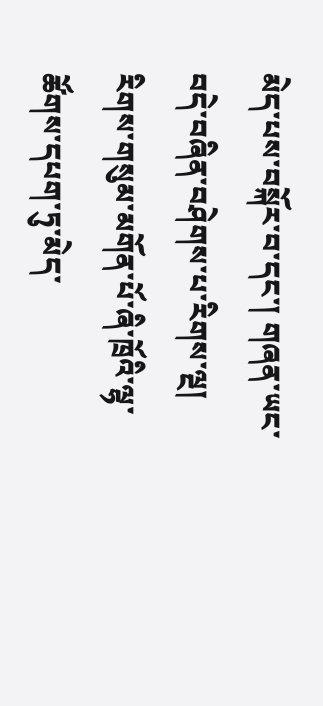མེད་པས་བསྐོར་བ་དང་། གཞན་ཡང་བདེ་བཞིན་བཤེགས་པ་རིགས་ལྔ། རིགས་གསུམ་མགོན་པོ་ཞི་ཁྲོའི་ལྷ་ཚོགས་དཔག་ཏུ་མེད་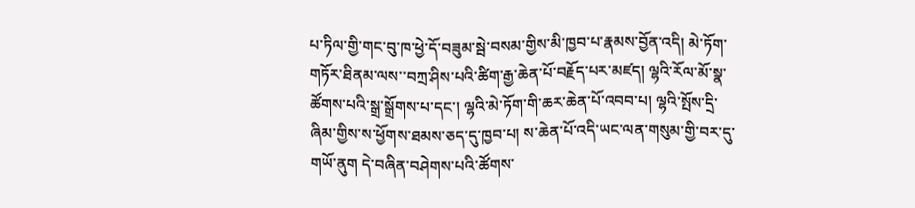པ་ཏིལ་གྱི་གང་བུ་ཁ་ཕྱེ་དོ་བཟུམ་སྦེ་བསམ་གྱིས་མི་ཁྱབ་པ་རྣམས་བྱོན་འདི། མེ་ཏོག་གཏོར་ཐིནམ་ལས་་བཀྲ་ཤིས་པའི་ཚིག་རྒྱ་ཆེན་པོ་བརྗོད་པར་མཛད། ལྷའི་རོལ་མོ་སྣ་ཚོགས་པའི་སྒྲ་སྒྲོགས་པ་དང་། ལྷའི་མེ་ཏོག་གི་ཆར་ཆེན་པོ་འབབ་པ། ལྷའི་སྤོས་དྲི་ཞིམ་གྱིས་ས་ཕྱོགས་ཐམས་ཅད་དུ་ཁྱབ་པ། ས་ཆེན་པོ་འདི་ཡང་ལན་གསུམ་གྱི་བར་དུ་གཡོ་ནུག དེ་བཞིན་བཤེགས་པའི་ཚོགས་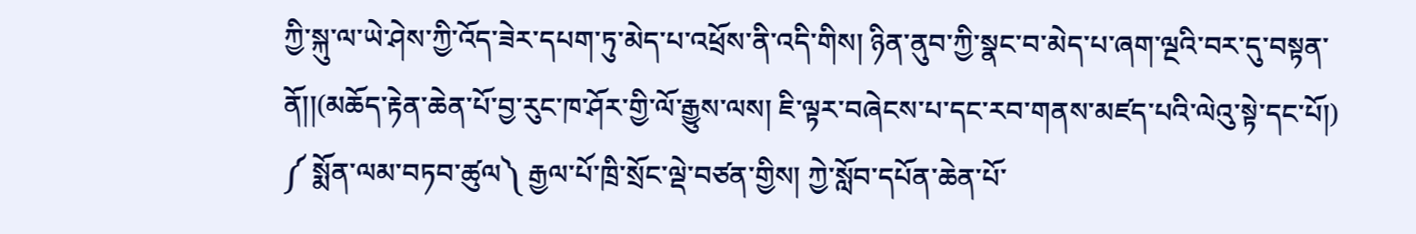ཀྱི་སྐུ་ལ་ཡེ་ཤེས་ཀྱི་འོད་ཟེར་དཔག་ཏུ་མེད་པ་འཕྲོས་ནི་འདི་གིས། ཉིན་ནུབ་ཀྱི་སྣང་བ་མེད་པ་ཞག་ལྔའི་བར་དུ་བསྟན་ནོ།།(མཆོད་རྟེན་ཆེན་པོ་བྱ་རུང་ཁ་ཤོར་གྱི་ལོ་རྒྱུས་ལས། ཇི་ལྟར་བཞེངས་པ་དང་རབ་གནས་མཛད་པའི་ལེའུ་སྟེ་དང་པོ།)
༼ སྨོན་ལམ་བཏབ་ཚུལ༽ རྒྱལ་པོ་ཁྲི་སྲོང་ལྡེ་བཙན་གྱིས། ཀྱེ་སློབ་དཔོན་ཆེན་པོ་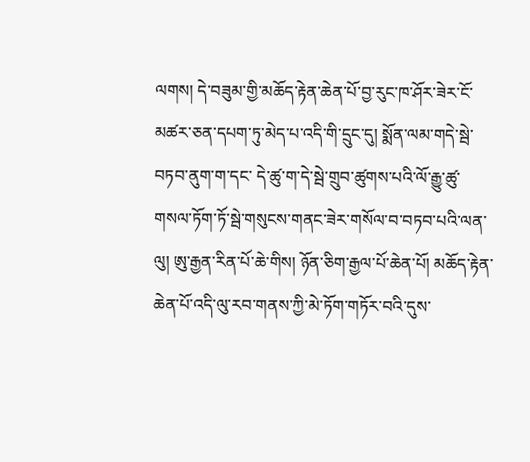ལགས། དེ་བཟུམ་གྱི་མཆོད་རྟེན་ཆེན་པོ་བྱ་རུང་ཁ་ཤོར་ཟེར་ངོ་མཚར་ཅན་དཔག་ཏུ་མེད་པ་འདི་གི་དྲུང་དུ། སྨོན་ལམ་གདེ་སྦེ་བཏབ་ནུག་ག་དང་ དེ་ཚུ་ག་དེ་སྦེ་གྲུབ་ཚུགས་པའི་ལོ་རྒྱུ་ཚུ་གསལ་ཏོག་ཏོ་སྦེ་གསུངས་གནང་ཟེར་གསོལ་བ་བཏབ་པའི་ལན་ལུ། ཨུ་རྒྱན་རིན་པོ་ཆེ་གིས། ཉོན་ཅིག་རྒྱལ་པོ་ཆེན་པོ། མཆོད་རྟེན་ཆེན་པོ་འདི་ལུ་རབ་གནས་ཀྱི་མེ་ཏོག་གཏོར་བའི་དུས་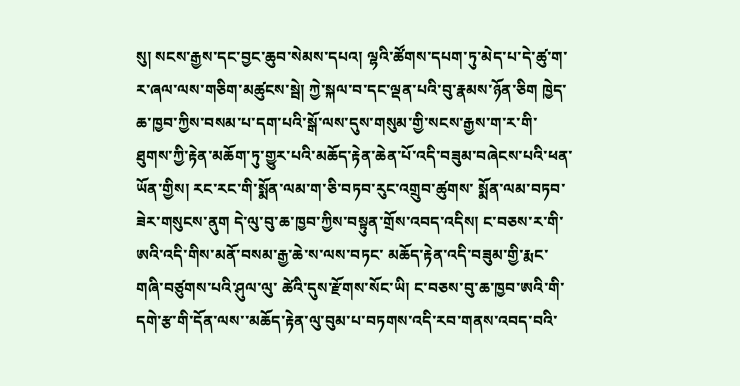སུ། སངས་རྒྱས་དང་བྱང་ཆུབ་སེམས་དཔའ། ལྷའི་ཚོགས་དཔག་ཏུ་མེད་པ་དེ་ཚུ་ག་ར་ཞལ་ལས་གཅིག་མཚུངས་སྦེ། ཀྱེ་སྐལ་བ་དང་ལྡན་པའི་བུ་རྣམས་ཉོན་ཅིག ཁྱེད་ཆ་ཁྱབ་ཀྱིས་བསམ་པ་དག་པའི་སྒོ་ལས་དུས་གསུམ་གྱི་སངས་རྒྱས་ག་ར་གི་ ཐུགས་ཀྱི་རྟེན་མཆོག་ཏུ་གྱུར་པའི་མཆོད་རྟེན་ཆེན་པོ་འདི་བཟུམ་བཞེངས་པའི་ཕན་ཡོན་གྱིས། རང་རང་གི་སྨོན་ལམ་ག་ཅི་བཏབ་རུང་འགྲུབ་ཚུགས་ སྨོན་ལམ་བཏབ་ཟེར་གསུངས་ནུག དེ་ལུ་བུ་ཆ་ཁྱབ་ཀྱིས་བསྟུན་གྲོས་འབད་འདིས། ང་བཅས་ར་གི་ཨའི་འདི་གིས་མནོ་བསམ་རྒྱ་ཆེ་ས་ལས་བཏང་ མཆོད་རྟེན་འདི་བཟུམ་གྱི་རྨང་གཞི་བཙུགས་པའི་ཤུལ་ལུ་ ཚེའི་དུས་རྫོགས་སོང་ཡི། ང་བཅས་བུ་ཆ་ཁྱབ་ཨའི་གི་དགེ་རྩ་གི་དོན་ལས་་མཆོད་རྟེན་ལུ་བུམ་པ་བཏགས་འདི་རབ་གནས་འབད་བའི་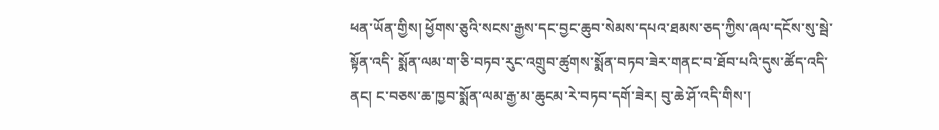ཕན་ཡོན་གྱིས། ཕྱོགས་ཅུའི་སངས་རྒྱས་དང་བྱང་ཆུབ་སེམས་དཔའ་ཐམས་ཅད་ཀྱིས་ཞལ་དངོས་སུ་སྦེ་སྟོན་འདི་ སྨོན་ལམ་ག་ཅི་བཏབ་རུང་འགྲུབ་ཚུགས་སྨོན་བཏབ་ཟེར་གནང་བ་ཐོབ་པའི་དུས་ཚོད་འདི་ནང། ང་བཅས་ཆ་ཁྱབ་སྨོན་ལམ་རྒྱ་མ་ཆུངམ་རེ་བཏབ་དགོ་ཟེར། བུ་ཆེ་ཤོ་འདི་གིས་།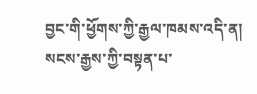བྱང་གི་ཕྱོགས་ཀྱི་རྒྱལ་ཁམས་འདི་ན། སངས་རྒྱས་ཀྱི་བསྟན་པ་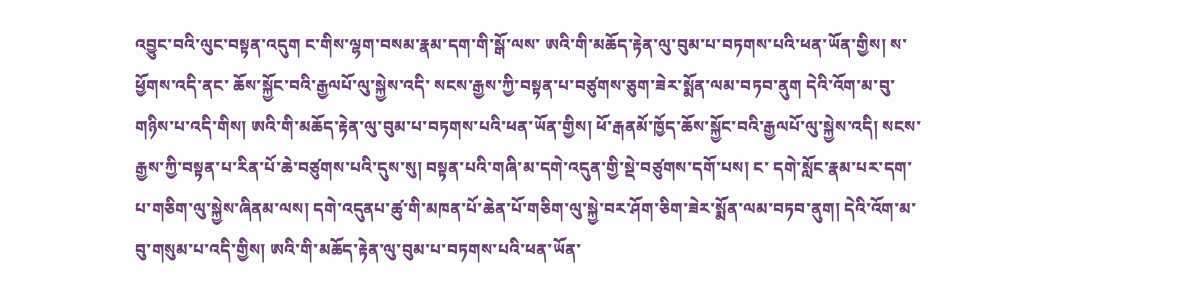འབྱུང་བའི་ལུང་བསྟན་འདུག ང་གིས་ལྷག་བསམ་རྣམ་དག་གི་སྒོ་ལས་ ཨའི་གི་མཆོད་རྟེན་ལུ་བུམ་པ་བཏགས་པའི་ཕན་ཡོན་གྱིས། ས་ཕྱོགས་འདི་ནང་ ཆོས་སྐྱོང་བའི་རྒྱལཔོ་ལུ་སྐྱེས་འདི་ སངས་རྒྱས་ཀྱི་བསྟན་པ་བཙུགས་ཅུག་ཟེར་སྨོན་ལམ་བཏབ་ནུག དེའི་འོག་མ་བུ་གཉིས་པ་འདི་གིས། ཨའི་གི་མཆོད་རྟེན་ལུ་བུམ་པ་བཏགས་པའི་ཕན་ཡོན་གྱིས། ཕོ་རྒནམོ་ཁྱོད་ཆོས་སྐྱོང་བའི་རྒྱལཔོ་ལུ་སྐྱེས་འདི། སངས་རྒྱས་ཀྱི་བསྟན་པ་རིན་པོ་ཆེ་བཙུགས་པའི་དུས་སུ། བསྟན་པའི་གཞི་མ་དགེ་འདུན་གྱི་སྡེ་བཙུགས་དགོ་པས། ང་ དགེ་སློང་རྣམ་པར་དག་པ་གཅིག་ལུ་སྐྱེས་ཞིནམ་ལས། དགེ་འདུནཔ་ཚུ་གི་མཁན་པོ་ཆེན་པོ་གཅིག་ལུ་སྐྱེ་བར་ཤོག་ཅིག་ཟེར་སྨོན་ལམ་བཏབ་ནུག། དེའི་འོག་མ་བུ་གསུམ་པ་འདི་གྱིས། ཨའི་གི་མཆོད་རྟེན་ལུ་བུམ་པ་བཏགས་པའི་ཕན་ཡོན་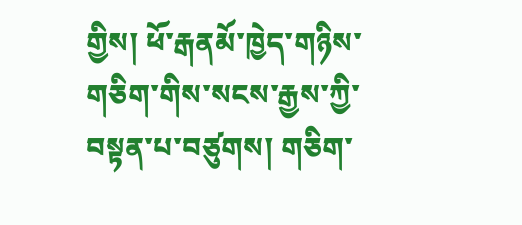གྱིས། ཕོ་རྒནམོ་ཁྱེད་གཉིས་གཅིག་གིས་སངས་རྒྱས་ཀྱི་བསྟན་པ་བཙུགས། གཅིག་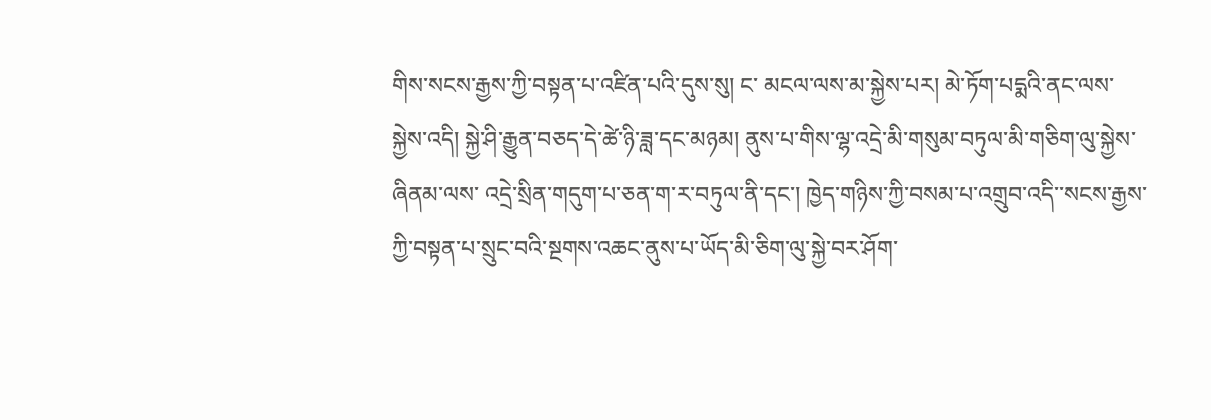གིས་སངས་རྒྱས་ཀྱི་བསྟན་པ་འཛིན་པའི་དུས་སུ། ང་ མངལ་ལས་མ་སྐྱེས་པར། མེ་ཏོག་པདྨའི་ནང་ལས་སྐྱེས་འདི། སྐྱེ་ཤི་རྒྱུན་བཅད་དེ་ཚེ་ཉི་ཟླ་དང་མཉམ། ནུས་པ་གིས་ལྷ་འདྲེ་མི་གསུམ་བཏུལ་མི་གཅིག་ལུ་སྐྱེས་ཞིནམ་ལས་ འདྲེ་སྲིན་གདུག་པ་ཅན་ག་ར་བཏུལ་ནི་དང་། ཁྱེད་གཉིས་ཀྱི་བསམ་པ་འགྲུབ་འདི་་སངས་རྒྱས་ཀྱི་བསྟན་པ་སྲུང་བའི་སྔགས་འཆང་ནུས་པ་ཡོད་མི་ཅིག་ལུ་སྐྱེ་བར་ཤོག་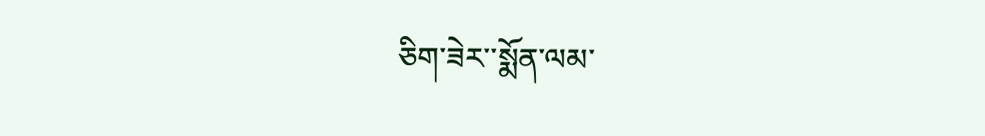ཅིག་ཟེར་་སྨོན་ལམ་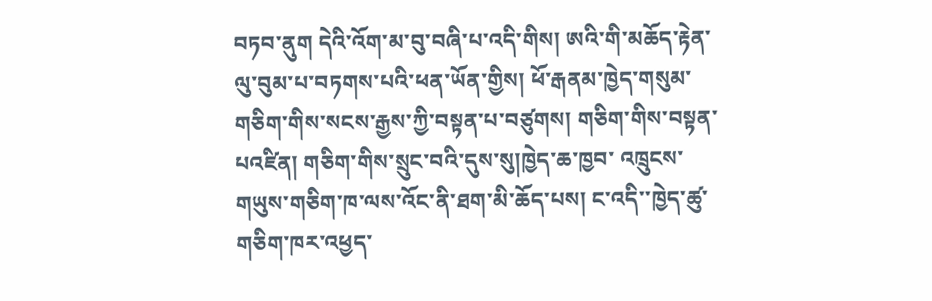བཏབ་ནུག དེའི་འོག་མ་བུ་བཞི་པ་འདི་གིས། ཨའི་གི་མཆོད་རྟེན་ལུ་བུམ་པ་བཏགས་པའི་ཕན་ཡོན་གྱིས། ཕོ་རྒནམ་ཁྱེད་གསུམ་ གཅིག་གིས་སངས་རྒྱས་ཀྱི་བསྟན་པ་བཙུགས། གཅིག་གིས་བསྟན་པའཛིན། གཅིག་གིས་སྲུང་བའི་དུས་སུ།ཁྱེད་ཆ་ཁྱབ་ འཁྲུངས་གཡུས་གཅིག་ཁ་ལས་འོང་ནི་ཐག་མི་ཆོད་པས། ང་འདི་་ཁྱེད་ཚུ་གཅིག་ཁར་འཕྱད་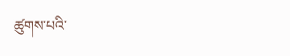ཚུགས་པའི་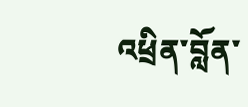འཕྲིན་བློན་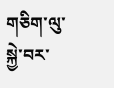གཅིག་ལུ་སྐྱེ་བར་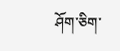ཤོག་ཅིག་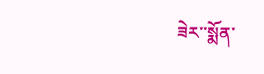ཟེར་་སྨོན་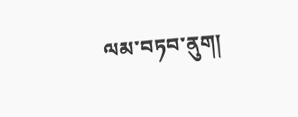ལམ་བཏབ་ནུག།